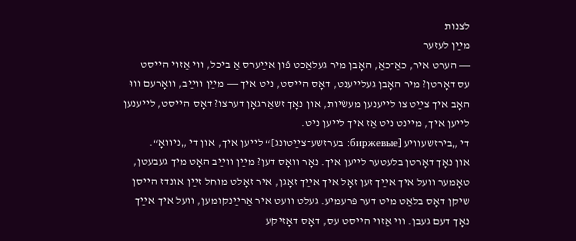לצנות
מײַן לעזער
― הערט איר, כאַ־כאַ, האָבן מיר געלאַכט פֿון אײַערס אַ ביכל, װי אַזױ הײסט
עס דאָרטן? מיר האָבן געלײענט, דאָס הײסט, ניט איך ― מײַן װײַב, װאָרעם װוּ
האָב איך צײַט צו לײענען מעשׂיות, און נאָך זשאַרגאָן דערצו? דאָס הײסט, לײענען
לײען איך, מײנט ניט אַז איך לײען ניט.
די „בירזשעװיע [биржевые: בערזשע־צײַטונג]“ לײען איך, און די „ניװאָ“.
און נאָך דאָרטן בלעטער לײען איך. נאָר װאָס דען? מײַן װײַב האָט מיך געבעטן,
טאָמער װעל איך אײַך זען זאָל איך אײַך זאָגן, איר זאָלט מוחל זײַן אונדז הײסן
שיקן דאָס בלאַט מיט דער פּרעמיע. געלט װעט איר אַרײַנקומען, װעל איך אײַך
נאָך דעם געבן. װי אַזױ הײסט עס, דאָס דאָזיקע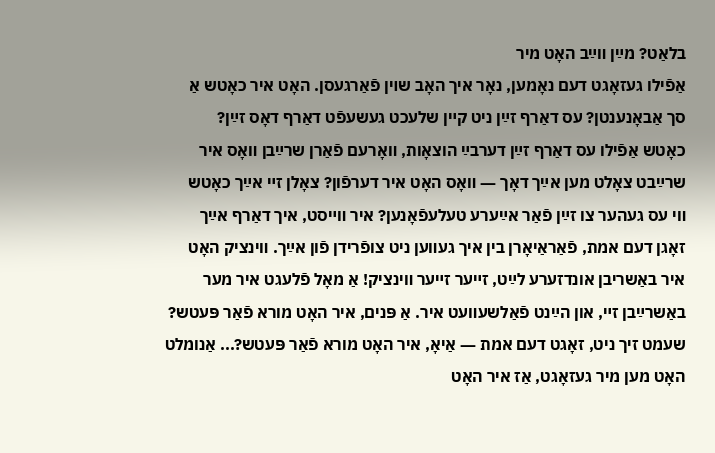בלאַט? מײַן װײַב האָט מיר
אַפֿילו געזאָגט דעם נאָמען, נאָר איך האָב שױן פֿאַרגעסן. האָט איר כאָטש אַ
סך אַבאָנענטן? עס דאַרף זײַן ניט קײן שלעכט געשעפֿט דאַרף דאָס זײַן?
כאָטש אַפֿילו עס דאַרף זײַן דערבײַ הוצאָות, װאָרעם פֿאַרן שרײַבן װאָס איר
שרײַבט צאָלט מען אײַך דאָך ― װאָס האָט איר דערפֿון? צאָלן זײ אײַך כאָטש
װי עס געהער צו זײַן פֿאַר אײַערע טעלעפֿאָנען? איר װײסט, איך דאַרף אײַך
זאָגן דעם אמת, פֿאַראַיאָרן בין איך געװען ניט צופֿרידן פֿון אײַך. װינציק האָט
איר באַשריבן אונדזערע לײַט, זײער זײער װינציק! אַ מאָל פֿלעגט איר מער
באַשרײַבן זײ, און הײַנט פֿאַלשעװעט איר. אַ פּנים, איר האָט מורא פֿאַר פּעטש?
שעמט זיך ניט, זאָגט דעם אמת ― אַיאָ, איר האָט מורא פֿאַר פּעטש?... אַנומלט
האָט מען מיר געזאָגט, אַז איר האָט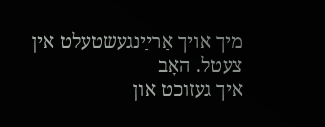מיך אױך אַרײַנגעשטעלט אין צעטל. האָב
איך געזוכט און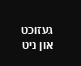געזוכט און ניט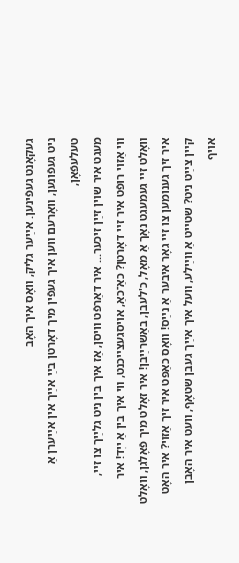געקאָנט געפֿינען. אײַער גליק, װאָס איך האָב
ניט געפֿונען, װאָרעם װען איך געפֿין מיך דאָרטן בײַ אײַך אין אײַערן אַ טעלעפֿאָן,
מעגט איר שױן זײַן זיכער... איר דאַרפֿט װיסן, אַז איך בין ניט גלײַך צו זײ,
װי אַזױ רופֿט איר זײ דאָרטן? כאַ־כאַ, אױסגעצײכנט, װי איך בין אַ ייִד! איר
װאָלט זײ געמעגט נאָך אַ מאָל, כ'לעבן, באַשרײַבן! איר זאָלט מיך פֿאָלגן, װאָלט
איר זיך גענומען צו זײ גאָר איבער אַ נײַס! װאָס כאַפּט איר זיך אַזױ? איר האָט
קײן צײַט ניט? שטײט אַ װײַלע, װעל איך אײַך געבן שטאָף, װעט איר האָבן
אױף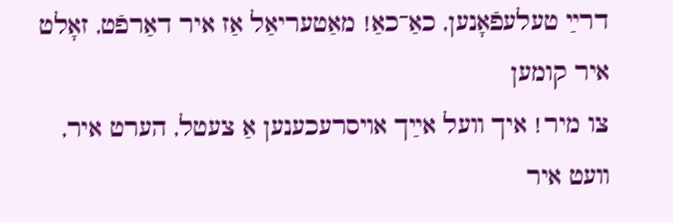דרײַ טעלעפֿאָנען, כאַ־כאַ! מאַטעריאַל אַז איר דאַרפֿט, זאָלט איר קומען
צו מיר! איך װעל אײַך אױסרעכענען אַ צעטל, הערט איר, װעט איר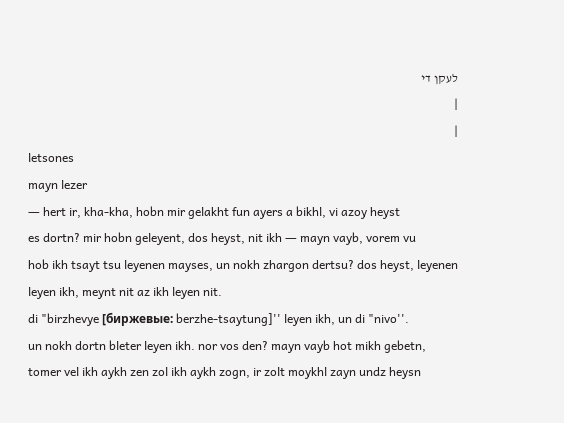לעקן די
|
|
letsones
mayn lezer
― hert ir, kha-kha, hobn mir gelakht fun ayers a bikhl, vi azoy heyst
es dortn? mir hobn geleyent, dos heyst, nit ikh ― mayn vayb, vorem vu
hob ikh tsayt tsu leyenen mayses, un nokh zhargon dertsu? dos heyst, leyenen
leyen ikh, meynt nit az ikh leyen nit.
di "birzhevye [биржевые: berzhe-tsaytung]'' leyen ikh, un di "nivo''.
un nokh dortn bleter leyen ikh. nor vos den? mayn vayb hot mikh gebetn,
tomer vel ikh aykh zen zol ikh aykh zogn, ir zolt moykhl zayn undz heysn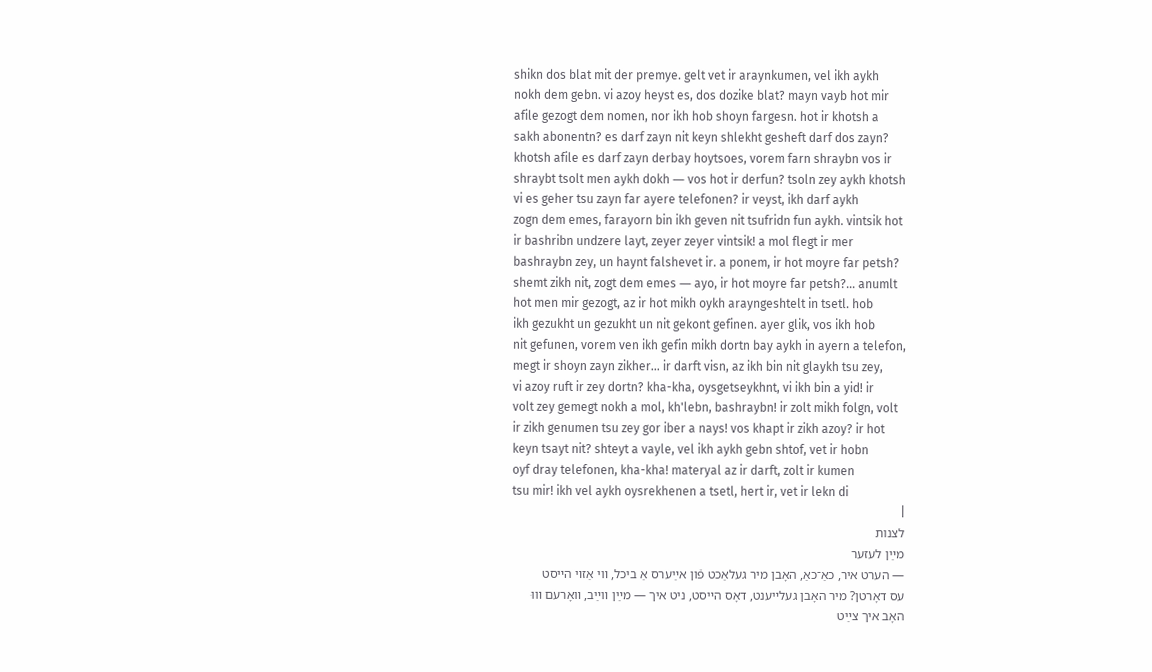shikn dos blat mit der premye. gelt vet ir araynkumen, vel ikh aykh
nokh dem gebn. vi azoy heyst es, dos dozike blat? mayn vayb hot mir
afile gezogt dem nomen, nor ikh hob shoyn fargesn. hot ir khotsh a
sakh abonentn? es darf zayn nit keyn shlekht gesheft darf dos zayn?
khotsh afile es darf zayn derbay hoytsoes, vorem farn shraybn vos ir
shraybt tsolt men aykh dokh ― vos hot ir derfun? tsoln zey aykh khotsh
vi es geher tsu zayn far ayere telefonen? ir veyst, ikh darf aykh
zogn dem emes, farayorn bin ikh geven nit tsufridn fun aykh. vintsik hot
ir bashribn undzere layt, zeyer zeyer vintsik! a mol flegt ir mer
bashraybn zey, un haynt falshevet ir. a ponem, ir hot moyre far petsh?
shemt zikh nit, zogt dem emes ― ayo, ir hot moyre far petsh?... anumlt
hot men mir gezogt, az ir hot mikh oykh arayngeshtelt in tsetl. hob
ikh gezukht un gezukht un nit gekont gefinen. ayer glik, vos ikh hob
nit gefunen, vorem ven ikh gefin mikh dortn bay aykh in ayern a telefon,
megt ir shoyn zayn zikher... ir darft visn, az ikh bin nit glaykh tsu zey,
vi azoy ruft ir zey dortn? kha-kha, oysgetseykhnt, vi ikh bin a yid! ir
volt zey gemegt nokh a mol, kh'lebn, bashraybn! ir zolt mikh folgn, volt
ir zikh genumen tsu zey gor iber a nays! vos khapt ir zikh azoy? ir hot
keyn tsayt nit? shteyt a vayle, vel ikh aykh gebn shtof, vet ir hobn
oyf dray telefonen, kha-kha! materyal az ir darft, zolt ir kumen
tsu mir! ikh vel aykh oysrekhenen a tsetl, hert ir, vet ir lekn di
|
לצנות
מײַן לעזער
― הערט איר, כאַ־כאַ, האָבן מיר געלאַכט פֿון אײַערס אַ ביכל, װי אַזױ הײסט
עס דאָרטן? מיר האָבן געלײענט, דאָס הײסט, ניט איך ― מײַן װײַב, װאָרעם װוּ
האָב איך צײַט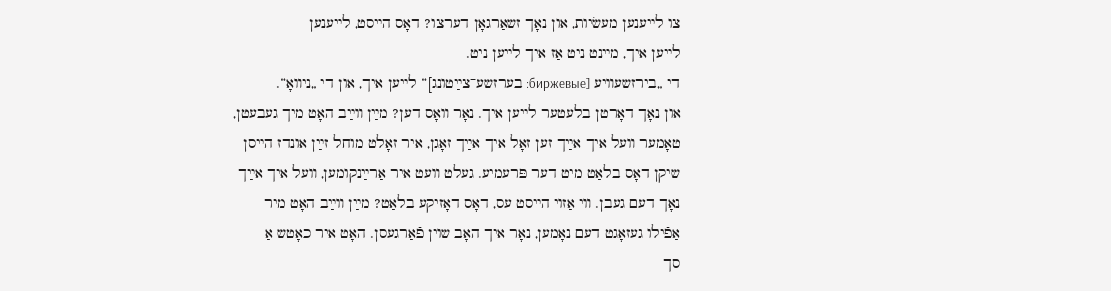צו לײענען מעשׂיות, און נאָך זשאַרגאָן דערצו? דאָס הײסט, לײענען
לײען איך, מײנט ניט אַז איך לײען ניט.
די „בירזשעװיע [биржевые: בערזשע־צײַטונג]“ לײען איך, און די „ניװאָ“.
און נאָך דאָרטן בלעטער לײען איך. נאָר װאָס דען? מײַן װײַב האָט מיך געבעטן,
טאָמער װעל איך אײַך זען זאָל איך אײַך זאָגן, איר זאָלט מוחל זײַן אונדז הײסן
שיקן דאָס בלאַט מיט דער פּרעמיע. געלט װעט איר אַרײַנקומען, װעל איך אײַך
נאָך דעם געבן. װי אַזױ הײסט עס, דאָס דאָזיקע בלאַט? מײַן װײַב האָט מיר
אַפֿילו געזאָגט דעם נאָמען, נאָר איך האָב שױן פֿאַרגעסן. האָט איר כאָטש אַ
סך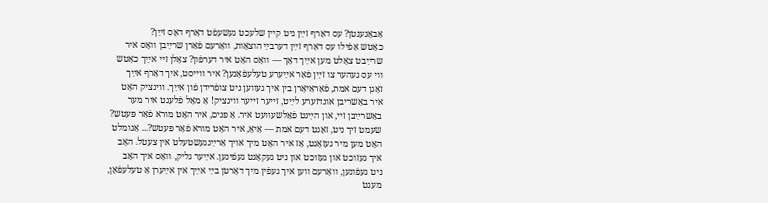אַבאָנענטן? עס דאַרף זײַן ניט קײן שלעכט געשעפֿט דאַרף דאָס זײַן?
כאָטש אַפֿילו עס דאַרף זײַן דערבײַ הוצאָות, װאָרעם פֿאַרן שרײַבן װאָס איר
שרײַבט צאָלט מען אײַך דאָך ― װאָס האָט איר דערפֿון? צאָלן זײ אײַך כאָטש
װי עס געהער צו זײַן פֿאַר אײַערע טעלעפֿאָנען? איר װײסט, איך דאַרף אײַך
זאָגן דעם אמת, פֿאַראַיאָרן בין איך געװען ניט צופֿרידן פֿון אײַך. װינציק האָט
איר באַשריבן אונדזערע לײַט, זײער זײער װינציק! אַ מאָל פֿלעגט איר מער
באַשרײַבן זײ, און הײַנט פֿאַלשעװעט איר. אַ פּנים, איר האָט מורא פֿאַר פּעטש?
שעמט זיך ניט, זאָגט דעם אמת ― אַיאָ, איר האָט מורא פֿאַר פּעטש?... אַנומלט
האָט מען מיר געזאָגט, אַז איר האָט מיך אױך אַרײַנגעשטעלט אין צעטל. האָב
איך געזוכט און געזוכט און ניט געקאָנט געפֿינען. אײַער גליק, װאָס איך האָב
ניט געפֿונען, װאָרעם װען איך געפֿין מיך דאָרטן בײַ אײַך אין אײַערן אַ טעלעפֿאָן,
מעגט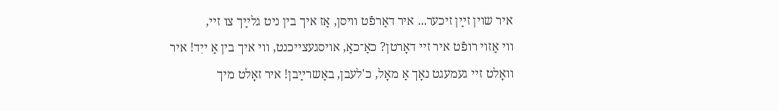איר שױן זײַן זיכער... איר דאַרפֿט װיסן, אַז איך בין ניט גלײַך צו זײ,
װי אַזױ רופֿט איר זײ דאָרטן? כאַ־כאַ, אױסגעצײכנט, װי איך בין אַ ייִד! איר
װאָלט זײ געמעגט נאָך אַ מאָל, כ'לעבן, באַשרײַבן! איר זאָלט מיך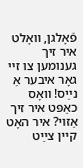פֿאָלגן, װאָלט
איר זיך גענומען צו זײ גאָר איבער אַ נײַס! װאָס כאַפּט איר זיך אַזױ? איר האָט
קײן צײַט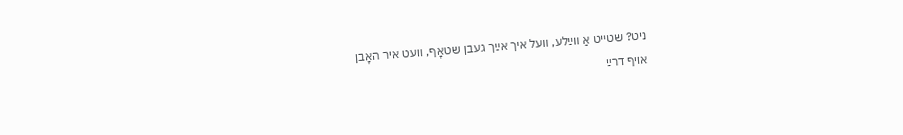ניט? שטײט אַ װײַלע, װעל איך אײַך געבן שטאָף, װעט איר האָבן
אױף דרײַ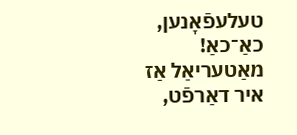טעלעפֿאָנען, כאַ־כאַ! מאַטעריאַל אַז איר דאַרפֿט,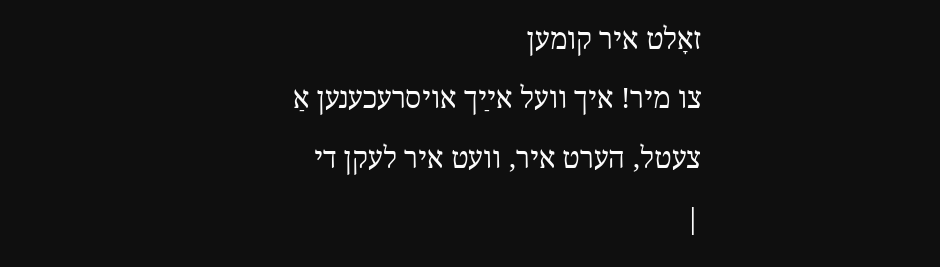זאָלט איר קומען
צו מיר! איך װעל אײַך אױסרעכענען אַ צעטל, הערט איר, װעט איר לעקן די
|